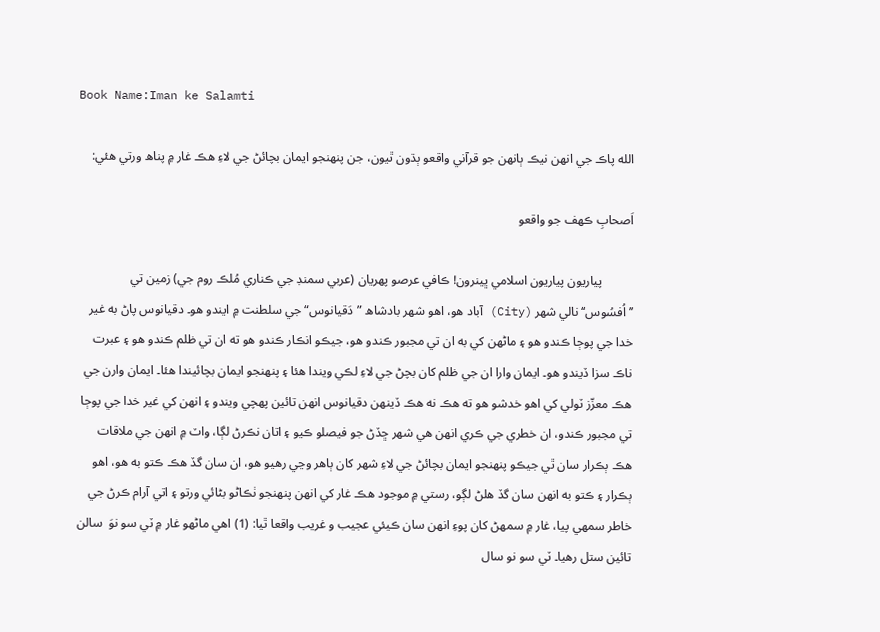Book Name:Iman ke Salamti

الله پاڪ جي انهن نيڪ ٻانهن جو قرآني واقعو ٻڌون ٿيون، جن پنهنجو ايمان بچائڻ جي لاءِ هڪ غار ۾ پناھ ورتي هئي:

اَصحابِ ڪهف جو واقعو

          پياريون پياريون اسلامي ڀينرون! ڪافي عرصو پهريان (عربي سمنڊ جي ڪناري مُلڪ روم جي) زمين تي ’’اُفسُوس‘‘ نالي شهر (City) آباد هو، اهو شهر بادشاھ ”دَقيانوس“ جي سلطنت ۾ ايندو هو۔ دقيانوس پاڻ به غير خدا جي پوڄا ڪندو هو ۽ ماڻهن کي به ان تي مجبور ڪندو هو، جيڪو انڪار ڪندو هو ته ان تي ظلم ڪندو هو ۽ عبرت ناڪ سزا ڏيندو هو۔ ايمان وارا ان جي ظلم کان بچڻ جي لاءِ لڪي ويندا هئا ۽ پنهنجو ايمان بچائيندا هئا۔ ايمان وارن جي هڪ معزّز ٽولي کي اهو خدشو هو ته هڪ نه هڪ ڏينهن دقيانوس انهن تائين پهچي ويندو ۽ انهن کي غير خدا جي پوڄا تي مجبور ڪندو، ان خطري جي ڪري انهن هي شهر ڇڏڻ جو فيصلو ڪيو ۽ اتان نڪرڻ لڳا، واٽ ۾ انهن جي ملاقات هڪ ٻڪرار سان ٿي جيڪو پنهنجو ايمان بچائڻ جي لاءِ شهر کان ٻاهر وڃي رهيو هو، ان سان گڏ هڪ ڪتو به هو، اهو ٻڪرار ۽ ڪتو به انهن سان گڏ هلڻ لڳو، رستي ۾ موجود هڪ غار کي انهن پنهنجو ٺڪاڻو بڻائي ورتو ۽ اتي آرام ڪرڻ جي خاطر سمهي پيا، غار ۾ سمهڻ کان پوءِ انهن سان ڪيئي عجيب و غريب واقعا ٿيا: (1) اهي ماڻهو غار ۾ ٽي سو نوَ  سالن تائين ستل رهيا۔ ٽي سو نو سال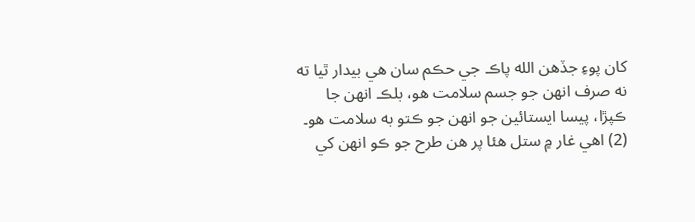کان پوءِ جڏهن الله پاڪ جي حڪم سان هي بيدار ٿيا ته نه صرف انهن جو جسم سلامت هو، بلڪ انهن جا ڪپڙا، پيسا ايستائين جو انهن جو ڪتو به سلامت هو۔ (2) اهي غار ۾ ستل هئا پر هن طرح جو ڪو انهن کي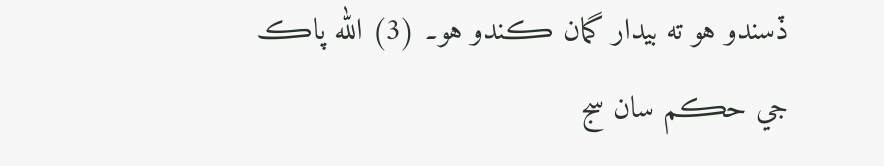ڏسندو هو ته بيدار گمان ڪندو هو۔ (3) الله پاڪ جي حڪم سان سج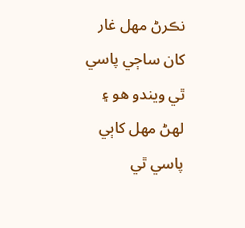نڪرڻ مهل غار کان ساڄي پاسي ٿي ويندو هو ۽ لهڻ مهل کاٻي پاسي ٿي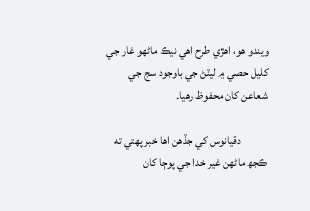ويندو هو، اهڙي طرح اهي نيڪ ماڻهو غار جي کليل حصي ۾ ليٽڻ جي باوجود سج جي شعاعن کان محفوظ رهيا۔

            دقيانوس کي جڏهن اها خبر پهتي ته ڪجھ ماڻهن غير خدا جي پوڄا کان